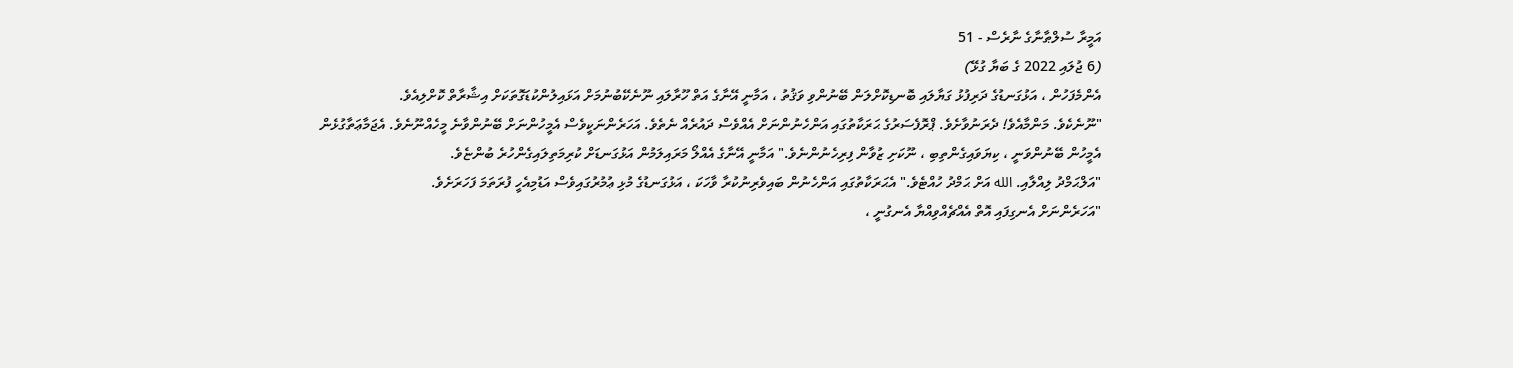އަމީރާ ސުލްޠާނާގެ ނާރެސް - 51
(6 ޖުލައި 2022 ގެ ބަޔާ ގުޅޭ)
އެންމެފަހުން ، އަޅުގަނޑުގެ ދަރިފުޅު ގަޔާލައި ބޮނޑިކޮށްލަން ބޭނުންވި ވަޤުތު ، އަމާނީ އޭނާގެ އަތް ހޫރާލައި ނޫނެކޭބުނުމަށް އަޅައިލުންކުޑަގޮތަކަށް އިޝާރާތް ކޮށްލިއެވެ.
"ނޫނެކެވެ. މަންމާއެވެ! ދެރަނުވާށެވެ. ޕްރޮފެސަރުގެ ޙަރަކާތުގައި އަންހެނުންނަށް އެއްވެސް ދައުރެއް ނެތެވެ. އަހަރެންނަކީވެސް އެމީހުންނަށް ބޭނުންވާނެ މީހެއްނޫނެވެ. އެޖަމާޢަތާގުޅެން އެމީހުން ބޭނުންވަނީ ، ކިޔަވައިގެންތިބި ، ނޫކަށި ޒުވާން ފިރިހެނުންނެވެ." އަމާނީ އޭނާގެ އެއްލޯ މަރައިލަމުން އަޅުގަނޑަށް ކުރިމަތިލައިގެންހުރެ ބުންޏެވެ.
"އަލްޙަމްދު ލިއްލާއި. الله އަށް ޙަމްދު ހުއްޓެވެ." އެޙަރަކާތުގައި އަންހެނުން ބައިވެރިނުކުރާ ވާހަކަ ، އަޅުގަނޑުގެ މުޅި ޢުމުރުގައިވެސް އަޑުމިއެހީ ފުރަތަމަ ފަހަރަށެވެ.
"އަހަރެންނަށް އެނގިފައި އޮތް އެއްޗެއްވިއްޔާ އެނގުނީ ،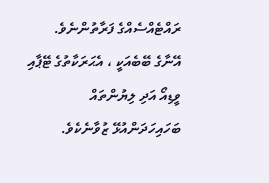ރައްޓެއްސެއްގެ ފަރާތުންނެވެ. އޭނާގެ ބޭބެއަކީ ، އެޙަރަކާތުގެ ޓޭޕާއި ވީޑިއޯ އަދި ލިޔުންތައް ބަހައިހަދަންއުޅޭ ޒުވާނެކެވެ.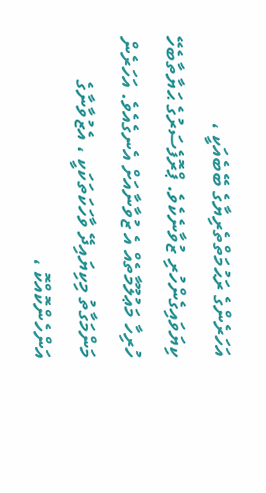އަހަރެންގެ ރަޙުމަތްތެރިޔާގެ ބޭބެއަކީ ، ކިޔަވައިގެންހުރި ޒުވާނެކެވެ. ޕްރޮފެސަރުގެ ޙަޔާތާބެހޭ ހުރިހާ މަޢުލޫމާތެއް އެ ޒުވާނާއަށް އެނގެއެވެ. އަހަރެން މަންމަގާތު މިކިޔައިދޭ ވާހަކަތަކަކީ ، އެޒުވާނާގެ އަންހެންކޮއްކޮ ،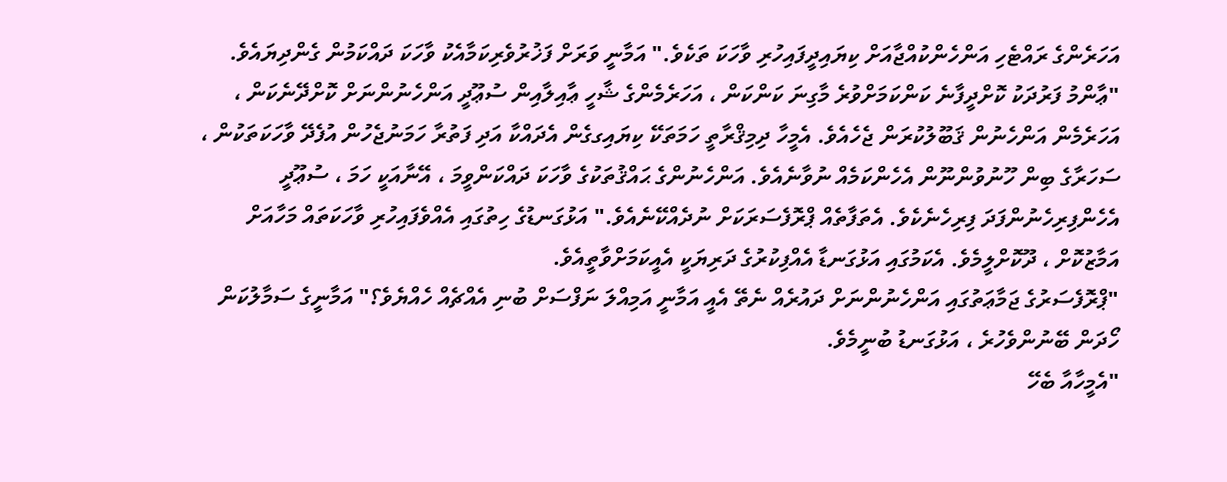އަހަރެންގެ ރައްޓެހި އަންހެންކުއްޖާއަށް ކިޔައިދީފައިހުރި ވާހަކަ ތަކެވެ." އަމާނީ ވަރަށް ފަޚުރުވެރިކަމާއެކު ވާހަކަ ދައްކަމުން ގެންދިޔައެވެ.
"ޢާންމު ފަރުދަކު ކޮށްދީފާނެ ކަންކަމަށްވުރެ މާގިނަ ކަންކަން ، އަހަރެމެންގެ ޝާހީ ޢާއިލާއިން ސުޢޫދީ އަންހެނުންނަށް ކޮށްދޭނެކަން ، އަހަރެމެން އަންހެނުން ޤަބޫލުކުރަން ޖެހެއެވެ. އެމީހާ ދިމިޤްރާތީ ހަމަތަކޭ ކިޔައިގގެން އެދައްކާ އަދި ފަތުރާ ހަމަނުޖެހުން އުފެދޭ ވާހަކަތަކުން ، ސަހަރާގެ ބިން ހޫނުވުންނޫން އެހެންކަމެއް ނުވާނެއެވެ. އަންހެނުންގެ ޙައްޤުތަކުގެ ވާހަކަ ދައްކަންވީމަ ، އޭނާއަކީ ހަމަ ، ސުޢޫދީ އެހެންފިރިހެނުންފަދަ ފިރިހެނެކެވެ. އެތަފާތެއް ޕްރޮފެސަރަކަށް ނުދެއްކޭނެއެވެ." އަޅުގަނޑުގެ ހިތުގައި އެއްވެފައިހުރި ވާހަކަތައް މަހާއަށް އަމާޒުކޮށް ، ދޫކޮށްލީމެވެ. އެކަމުގައި އަޅުގަނޑާ އެއްފިކުރުގެ ދަރިޔަކީ އެއީކަމަށްވާތީއެވެ.
"ޕްރޮފެސަރުގެ ޖަމާޢަތުގައި އަންހެނުންނަށް ދައުރެއް ނެތޭ އެއީ އަމާނީ އަމިއްލަ ނަފްސަށް ބުނި އެއްޗެއް ހެއްޔެވެ؟" އަމާނީގެ ސަމާލުކަން ހޯދަން ބޭނުންވެހުރެ ، އަޅުގަނޑު ބުނީމެވެ.
"އެމީހާއާ ބެހޭ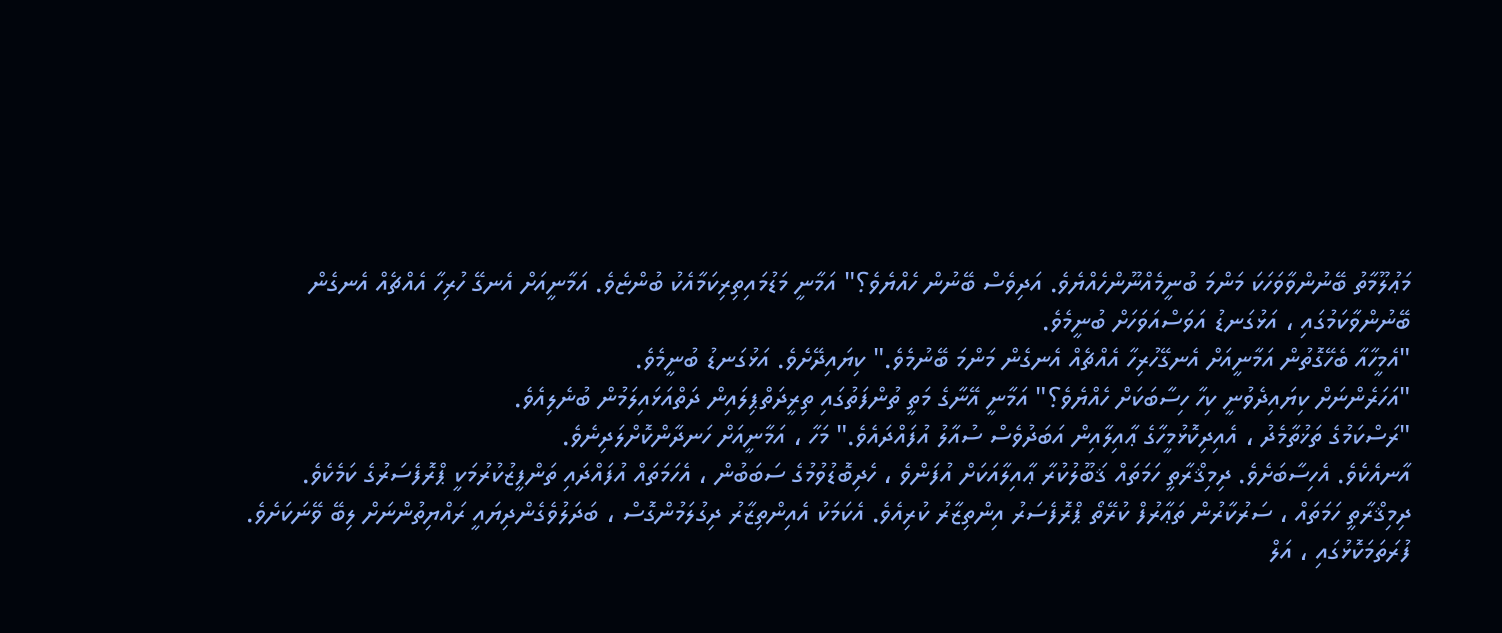މަޢުލޫމާތު ބޭނުންވާވަހަކަ މަންމަ ބުނީމެއްނޫންހެއްޔެވެ. އަދިވެސް ބޭނުން ހެއްޔެވެ؟" އަމާނީ މަޑުމައިތިރިކަމާއެކު ބުންޏެވެ. އަމާނީއަށް އެނގޭ ހުރިހާ އެއްޗެއް އެނގެން ބޭނުންވާކަމުގައި ، އަޅުގަނޑު އަވަސްއަވަހަށް ބުނީމެވެ.
"އެމީހާއާ ބެހޭގޮތުން އަމާނީއަށް އެނގޭހުރިހާ އެއްޗެއް އެނގެން މަންމަ ބޭނުމެވެ." ކިޔައިދޭށެވެ. އަޅުގަނޑު ބުނީމެވެ.
"އަހަރެންނަށް ކިޔައިދެވުނީ ކިހާ ހިސާބަކަށް ހެއްޔެވެ؟" އަމާނީ އޭނާގެ މަތީ ތުންފަތުގައި ތިރީދަތްޕިލައިން ދަތްއަޅައިލަމުން ބުނެލިއެވެ.
"ރަސްކަމުގެ ތަޚުތާމެދު ، އެއިދިކޮޅުމީހާގެ ޢާއިލާއިން އަބަދުވެސް ސުއާލު އުފައްދައެވެ." މަހާ ، އަމާނީއަށް ހަނދާންކޮށްލަދިނެވެ.
އާނއެކެވެ. އެހިސާބަށެވެ. ދިމިޤްރާތީ ހަމަތައް ޤަބޫލުކުރާ ޢާއިލާއަކަށް އުފަންވެ ، ހެދިބޮޑުވުމުގެ ސަބަބުން ، އެހަމަތައް އުފައްދައި ތަންފީޒުކުރުމަކީ ޕްރޮފެސަރުގެ ކަމެކެވެ. ދިމިޤްރާތީ ހަމަތައް ، ސަރުކާރުން ތަޢާރުފް ކުރޭތޯ ޕްރޮފެސަރު އިންތިޒާރު ކުރިއެވެ. އެކަމަކު އެއިންތިޒާރު ދިގުލަމުންގޮސް ، ބަދަލުވެގެންދިޔައީ ރައްޔިތުންނަށް ލިބޭ ވޭނަކަށެވެ.
ފުރަތަމަކޮޅުގައި ، އަލް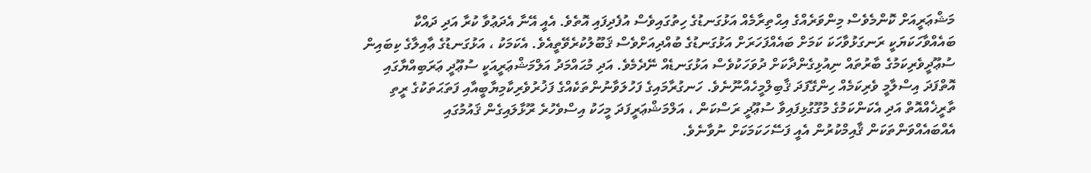މަޝްޢަރީއަށް ކޮންމެވެސް މިންވަރެއްގެ އިޙްތިރާމެއް އަޅުގަނޑުގެ ހިތުގައިވެސް އުފެދިފައި އޮތެވެ. އެއީ އޭނާ އެދަޢުވާ ކުރާ އަދި ދައްކާ ބައެއްވާހަކަޔަކީ ރަނގަޅުވާހަކަ ކަމަށް ބައެއްފަހަރަށް އަޅުގަނޑުގެ ބުއްދިއަށްވެސް ޤަބޫލުކުރެވޭތީއެވެ. އެކަމަކު ، އަޅުގަނޑުގެ ޢާއިލާގެ ކިބައިން ސުޢޫދީވެރިކަމުގެ ބާރުތައް ނިއުޅިގެންދާކަށް ދުވަހަކުވެސް އަޅުގަނޑެއް ނޭދެމެވެ. އަދި މުޙައްމަދު އަލްމަޝްޢަރީއަކީ ސުޢޫދީ ޢަރަބިއްޔާގައި އޮތްފަދަ އިސްލާމީ ވެރިކަމެއް ހިންގޭފަދަ ޤާބިލްމީހެއްނޫނެވެ. ހަނގުރާމައިގެ ފަހުލަވާނުންތަކެއްގެ ފަޚުރުވެރިކާމިޔާބީއާއި ފަތަޙަތަކުގެ ރީތި ތާރީޚެއްއޮތް އަދި އެކަންކަމުގެ މުގޫގުޅިފައިވާ ސުޢޫދީ ރަސްކަން ، އަލްމަޝްޢަރީފަދަ މީހަކު އިސްވެހުރެ ރޫޅާލައިގެން ޤައުމުގައި އެއްބައެއްވަންތަކަން ޤާއިމްކުރުން އެއީ ފަސޭހަކަމަކަށް ނުވާނެވެ.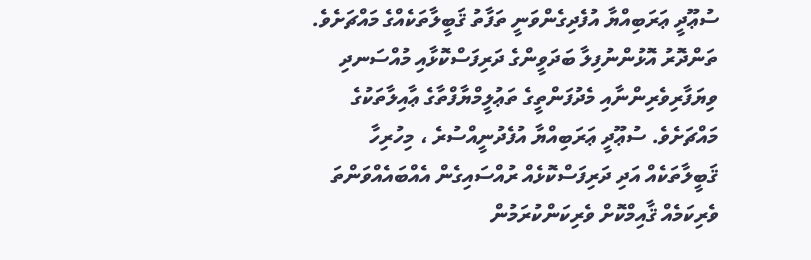ސުޢޫދީ ޢަރަބިއްޔާ އުފެދިގެންވަނީ ތަފާތު ޤަބީލާތަކެއްގެ މައްޗަށެވެ. ތަންދޮރު އޮޅުންނުފިލާ ބަދަވީންގެ ދަރިފަސްކޮޅާއި މުއްސަނދި ވިޔަފާރިވެރިންނާއި މެދުފަންތީގެ ތަޢުލީމްޔާފްތާގެ ޢާއިލާތަކުގެ މައްޗަށެވެ. ސުޢޫދީ ޢަރަބިއްޔާ އުފެދުނީއްސުރެ ، މިހުރިހާ ޤަބީލާތަކެއް އަދި ދަރިފަސްކޮޅެއް ރުއްސައިގެން އެއްބައެއްވަންތަ ވެރިކަމެއް ޤާއިމްކޮށް ވެރިކަންކުރަމުން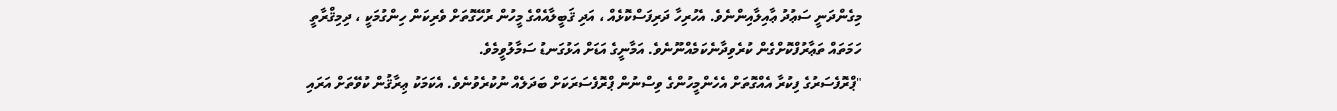މިގެންދަނީ ސަޢުދު ޢާއިލާއިންނެވެ. އެހުރިހާ ދަރިފަސްކޮޅެއް ، އަދި ޤަބީލާއެއްގެ މީހުން ރުހޭގޮތަށް ވެރިކަން ހިންގުމަކީ ، ދިމިޤްރާތީ ހަމަތައް ތަޢާރުފްކޮށްގެން ކުރެވިދާނެކަމެއްނޫނެވެ. އަމާނީގެ އަޑަށް އަޅުގަނޑު ސަމާލުވީމެވެ.
"ޕްރޮފެސަރުގެ ފިކުރާ އެއްގޮތަށް އެހެންމީހުންގެ ވިސްނުން ޕްރޮފެސަރަކަށް ބަދަލެއް ނުކުރެވުނެވެ. އެކަމަކު ޢިރާޤުން ކުވޭތަށް އަރައި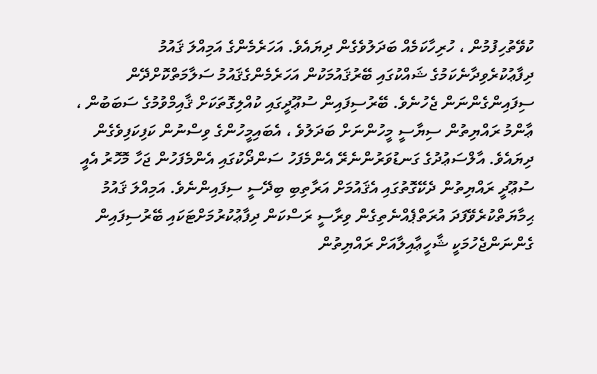ކުވޭތުހިފުމުން ، ހުރިހާކަމެއް ބަދަލުވެގެން ދިޔައެވެ. އަހަރެމެންގެ އަމިއްލަ ޤައުމު ދިފާޢުކުރެވިދާނެކަމުގެ ޝައްކުގައި ބޭރުޤައުމަކުން އަހަރެމެންގެޤައުމު ސަލާމަތްކޮށްދޭން ސިފައިންގެންނަން ޖެހުނެވެ. ބޭރުސިފައިން ސުޢޫދީގައި ކުއްލިގޮތަކަށް ޤާއިމްވުމުގެ ސަބަބުން ، ޢާންމު ރައްޔިތުން ސިޔާސީ މީހުންނަށް ބަދަލުވެ ، އެބައިމީހުންގެ ވިސްނުން ކަފިކަފިވެގެން ދިޔައެވެ. އާލްސަޢުދުގެ ގަނޑުވަރުންނެރޭ އެންމެފަހު ސަންދޯކުގައި އެންމެފަހުން ޖަހާ މޮހޮރު އެއީ ސުޢޫދީ ރައްޔިތުން ދެކޭގޮތުގައި އެޤައުމަށް އަރާތިބި ބިދޭސީ ސިފައިންނެވެ. އަމިއްލަ ޤައުމު ޙިމާޔަތްކުރެވޭފަދަ އުރަތްޕެއްނެތިގެން ވިރާސީ ރަސްކަން ދިފާޢުކުރުމަށްޓަކައި ބޭރުސިފައިން ގެންނަންޖެހުމަކީ ޝާހީޢާއިލާއަށް ރައްޔިތުން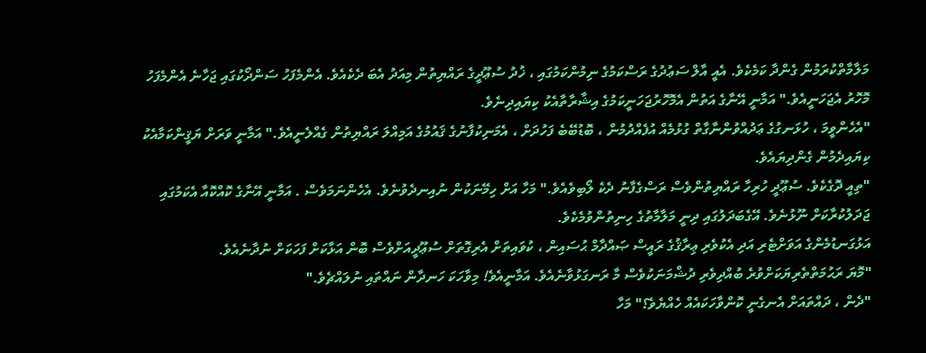މަލާމާތްކުރަމުން ގެންދާ ކަމެކެވެ. އެއީ އާލް ސަޢުދުގެ ރަސްކަމުގެ ނިމުންކަމުގައި ، ޚުދު ސުޢޫދީގެ ރައްޔިތުން މިއަދު އެބަ ދެކެއެވެ. އެންމެފަހު ސަންދޯކުގައި ޖަހާނެ އެންމެފަހު މޮހޮރު އެޖަހަނީއެވެ." އަމާނީ އޭނާގެ އަތުން އެމޮހޮރުޖަހަނީކަމުގެ އިޝާރާތާއެކު ކިޔައިދިނެވެ.
"އެހެންވީމަ ، ހުޅަނގުގެ ޢަދުއްވުންނާގާތް ގުޅުމެއް އުފެއްދުމުން ، ބޮޑުބޭބެ ފަހުދަށް ، އެމަނިކުފާނުގެ ޤައުމުގެ އަމިއްލަ ރައްޔިތުން ގެއްލެނީއެވެ." އަމާނީ ވަރަށް ޔަޤީންކަމާއެކު ކިޔައިދެމުން ގެންދިޔައެވެ.
"ތިއީ ދޮގެކެވެ. ސުޢޫދީ ހުރިހާ ރައްޔިތުންވެސް ރަސްގެފާނު ދެކެ ލޯބިވެއެވެ." މަހާ އަށް ހިމޭނަކުން ނުއިނދެވުނެވެ. އެހެންނަމަވެސް . އަމާނީ އޭނާގެ ކޮއްކޮއާ އެކަމުގައި ޖަދަލުކުރާކަށް ނޫޅުނެވެ. އޭގެބަދަލުގައި ދިނީ މަލާމާތުގެ ހިނިތުންވުމެކެވެ.
އަޅުގަނޑުމެންގެ އަވަށްޓެރި އަދި އެކުވެރި ޢިރާޤުގެ ރައީސް ޞައްދާމް ޙުސައިން ، ކުވައިތަށް އެރިގޮތަށް ސުޢޫދީއަށްވެސް ބޮން އަޅާކަށް ފަހަކަށް ނުދާނެއެވެ.
"މޮޔަ ރަޙުމަތްތެރިޔަކަށްވުރެ ބުއްދިވެރި ދުޝްމަނަކުވެސް މާ ރަނގަޅުވާނެއެވެ. އަމާނީއެވެ! މިވާހަކަ ހަނދާން ނައްތައި ނުލައްޗެވެ."
"ދެން ، ދައްތައަށް އެނގެނީ ކޮންވާހަކައެއް ހެއްޔެވެ؟" މަހާ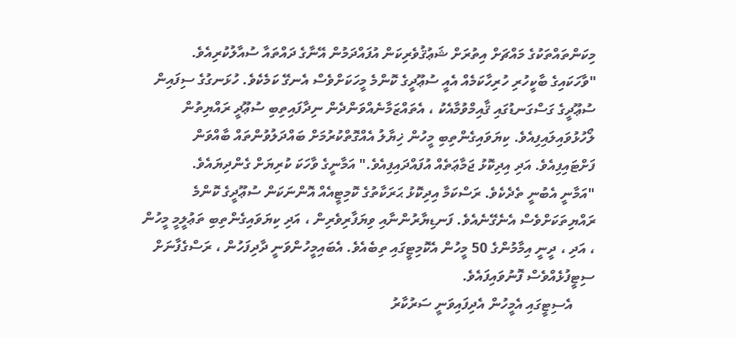މިކަންތައްތަކުގެ މައްޗަށް އިތުރަށް ޝަޢުޤުވެރިކަން އުފައްދަމުން އޭނާގެ ދައްތައާ ސުއާލުކުރިއެވެ.
"ވާހަކައިގެ ބާކީހުރި ހުރިހާކަމެއް އެއީ ސުޢޫދީގެ ކޮންމެ މީހަކަށްވެސް އެނގޭ ކަމެކެވެ. ހުޅަނގުގެ ސިފައިން ސުޢޫދީގެ ގަސްގަނޑުގައި ޤާއިމްވުމާއެކު ، އެތައްޒަމާނެއްވަންދެން ނިދާފައިތިބި ސުޢޫދީ ރައްޔިތުން ލޯހުޅުވައިލައިފިއެވެ. ކިޔަވައިގެންތިބި މީހުން ޚިޔާލު އެއްގޮތްކުރުމަށް ބައްދަލުވުންތައް ބާއްވަން ފަށްޓައިފިއެވެ. އަދި އިދިކޮޅު ޖަމާޢަތެއް އުފައްދައިފިއެވެ." އަމާނީގެ ވާހަކަ ކުރިޔަށް ގެންދިޔައެވެ.
"އަމާނީ އެބުނީ ތެދެކެވެ. ރަސްކަމާ އިދިކޮޅު ޙަރަކާތުގެ ކޮމިޓީއެއް އޮންނަކަން ސުޢޫދީގެ ކޮންމެ ރައްޔިތަކަށްވެސް އެނެގޭނެއެވެ. ފަނޑިޔާރުންނާއި ވިޔަފާރިވެރިން ، އަދި ކިޔަވައިގެންތިބި ތަޢުލީމީ މީހުން ، އަދި ، ދީނީ އިމާމުންގެ 50 މީހުން އެކޮމިޓީގައި ތިބެއެވެ. އެބައިމީހުންވަނީ ދާދިފަހުން ، ރަސްގެފާނަށް ސިޓީފުޅެއްވެސް ފޮނުވައިފައެވެ.
      އެސިޓީގައި އެމީހުން އެދިފައިވަނީ ސަރުކާރު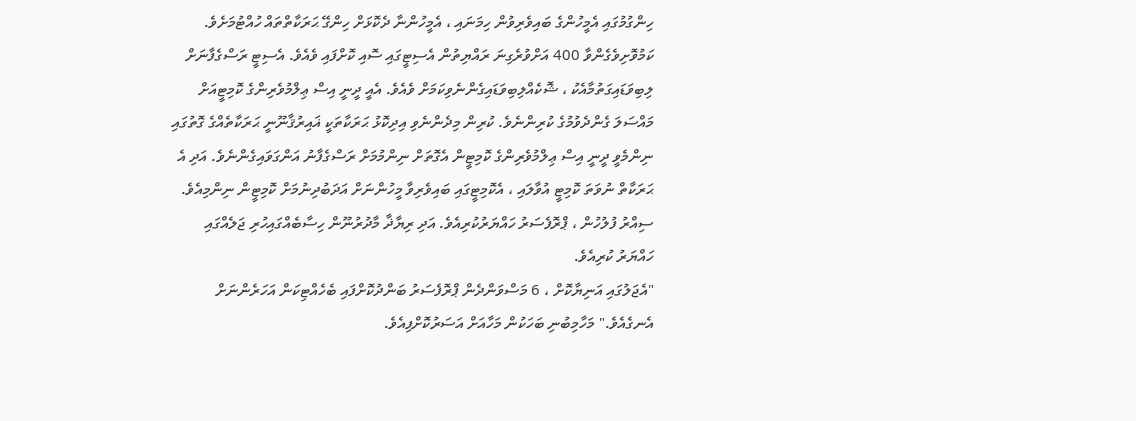ހިންގުމުގައި އެމީހުންގެ ބައިވެރިވުން ހިމަނައި ، އެމީހުންނާ ދެކޮޅަށް ހިންގޭ ޙަރަކާތްތައް ހުއްޓުމަށެވެ. ކަމުވޮށިވެގެންވާ 400 އަށްވުރެގިނަ ރައްޔިތުން އެސިޓީގައި ސޮއި ކޮށްފައި ވެއެވެ. އެސިޓީ ރަސްގެފާނަށް ލިބިވަޑައިގަތުމާއެކު ، ޝޮކެއްލިބިވަޑައިގެންނެވިކަމަށް ވެއެވެ. އެއީ ދީނީ އިސް ޢިލްމުވެރިންގެ ކޮމިޓީއަށް މައްސަލަ ގެންދެވުމުގެ ކުރިންނެވެ. ކުރިން މިދެންނެވި އިދިކޮޅު ޙަރަކާތަކީ ޣައިރުޤާނޫނީ ޙަރަކާތެއްގެ ގޮތުގައި ނިންމެވީ ދީނީ އިސް ޢިލްމުވެރިންގެ ކޮމިޓީން އެގޮތަށް ނިންމުމަށް ރަސްގެފާނު އަންގަވައިގެންނެވެ. އަދި އެ ޙަރަކާތް ނުވަތަ ކޮމިޓީ އުވާލައި ، އެކޮމިޓީގައި ބައިވެރިވާ މީހުންނަށް އަދަބުދިނުމަށް ކޮމިޓީން ނިންމިއެވެ. ސިއްރު ފުލުހުން ، ޕްރޮފެސަރު ހައްޔަރުކުރިއެވެ. އަދި ރިޔާޛާ މާދުރުނޫން ހިސާބެއްގައިހުރި ޖަލެއްގައި ހައްޔަރު ކުރިއެވެ.
"އެޖަލުގައި އަނިޔާކޮށް ، 6 މަސްވަންދެން ޕްރޮފެސަރު ބަންދުކޮށްފައި ބެހެއްޓިކަން އަހަރެންނަށް އެނގެއެވެ." މަހާމިބުނި ބަހަކުން މަހާއަށް އަސަރުކޮށްފިއެވެ.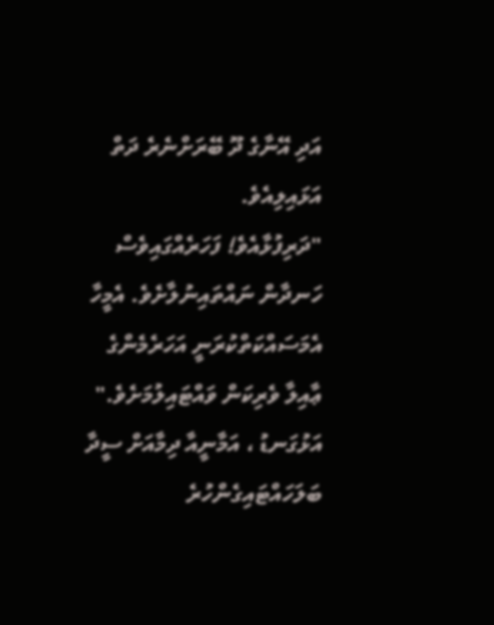އަދި އޭނާގެ ދޫ ބޭރަށްނެރެ ދަތް އަޅައިލިއެވެ.
"ދަރިފުޅާއެވެ! ފަހަރެއްގައިވެސް ހަނދާން ނައްތައިނުލާށެވެ. އެމީހާ އެމަސައްކަތްކުރަނީ އަހަރެމެންގެ ޢާއިލާ ވެރިކަން ވައްޓައިލުމަށެވެ." އަޅުގަނޑު ، އަމާނީއާ ދިމާއަށް ސީދާ ބަލަހައްޓައިގެންހުރެ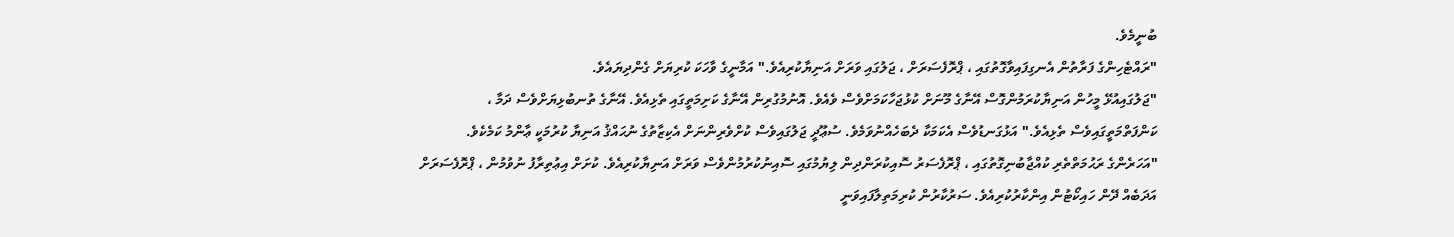ބުނީމެވެ.
"ރައްޓެހިންގެ ފަރާތުން އެނގިފައިވާގޮތުގައި ، ޕްރޮފެސަރަށް ، ޖަލުގައި ވަރަށް އަނިޔާކުރިއެވެ." އަމާނީގެ ވާހަކަ ކުރިޔަށް ގެންދިޔައެވެ.
"ޖަލުގައިއުޅޭ މީހުން އަނިޔާކުރަމުންގޮސް އޭނާގެ މޫނަށް ކުޅުޖަހާކަމަށްވެސް ވެއެވެ. އޮނުމުގުރިން އޭނާގެ ކަށިމަތީގައި ތެޅިއެވެ. އޭނާގެ ތުނބުޅިޔަށްވެސް ދަމާ ، ކަންފަތްމަތީގައިވެސް ތެޅިއެވެ." އަޅުގަނޑުވެސް އެކަމަކާ ދެބަހެއްނުވަމެވެ. ސުޢޫދީ ޖަލުގައިވެސް ކުށްވެރިންނަށް އެކިޒާތުގެ ނުޙައްޤު އަނިޔާ ކުރުމަކީ ޢާންމު ކަމެކެވެ.
"އަހަރެންގެ ރަޙުމަތްތެރި ކުއްޖާބުނިގޮތުގައި ، ޕްރޮފެސަރު ސޮއިކުރަންދިން ލިޔުމުގައި ސޮއިނުކުރުމުންވެސް ވަރަށް އަނިޔާކުރިއެވެ. ކުށަށް އިޢުތިރާފު ނުވުމުން ، ޕްރޮފެސަރަށް އަދަބެއް ދޭން ހައިކޯޓުން އިންކާރުކުރިއެވެ. ސަރުކާރުން ކުރިމަތިލާފައިވަނީ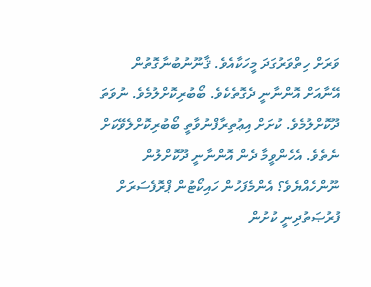ވަރަށް ހިތްވަރުގަދަ މީހަކާއެވެ. ޤާނޫނުބުނާގޮތުން އޭނާއަށް އޮންނާނީ ދެގޮތެކެވެ. ބޯބުރިކޮށްލުމެވެ. ނުވަތަ ދޫކޮށްލުމެވެ. ކުށަށް އިޢުތިރާފްނުވާތީ ބޯބުރިކޮށްލެވޭކަށް ނެތެވެ. އެހެންވީމާ ދެން އޮންނާނީ ދޫކޮށްލުން ނޫންހެއްޔެވެ؟ އެންމެފަހުން ހައިކޯޓުން ޕްރޮފެސަރަށް ފުރުޞަތުދިނީ ކުށުން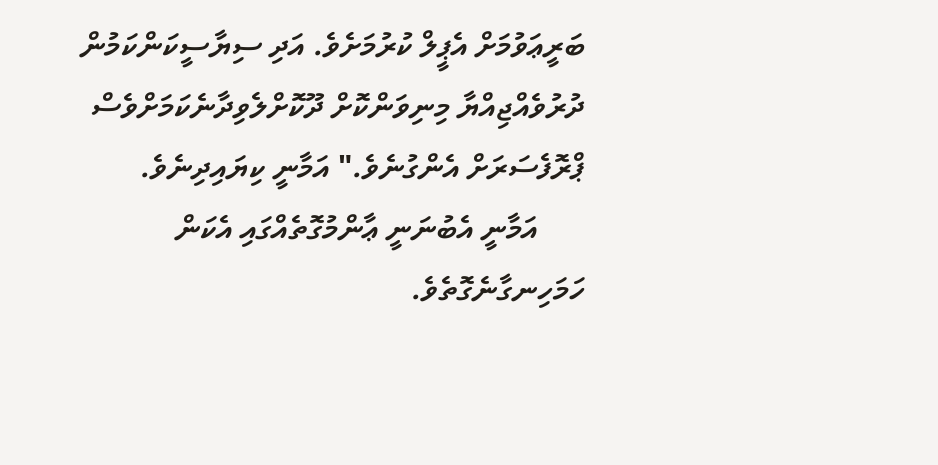ބަރީޢަވުމަށް އެޕީލް ކުރުމަށެވެ. އަދި ސިޔާސީކަންކަމުން ދުރުވެއްޖިއްޔާ މިނިވަންކޮށް ދޫކޮށްލެވިދާނެކަމަށްވެސް ޕްރޮފެސަރަށް އެންގުނެވެ." އަމާނީ ކިޔައިދިނެވެ.
      އަމާނީ އެބުނަނީ ޢާންމުގޮތެއްގައި އެކަން ހަމަހިނގާނެގޮތެވެ.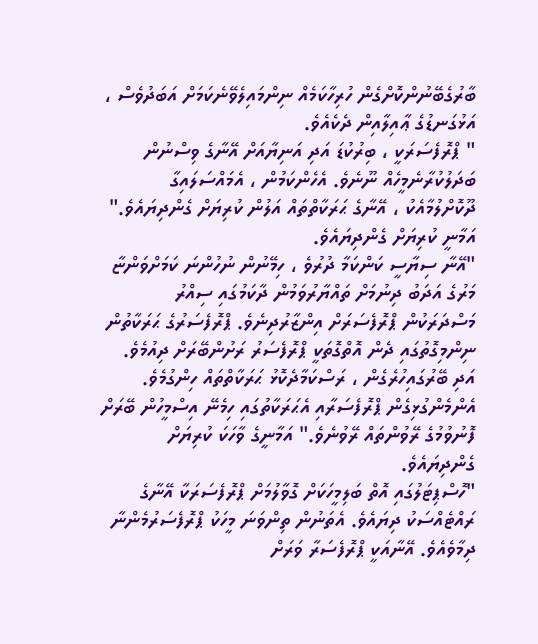ބާރުގެބޭނުންކޮށްގެން ހުރިހާކަމެއް ނިންމައިލެވޭނެކަމަށް އަބަދުވެސް ، އަޅުގަނޑުގެ ޢާއިލާއިން ދެކެއެވެ.
" ޕްރޮފެސަރަކީ ، ބިރުކުޑަ އަދި އަނިޔާއަށް އޭނާގެ ވިސްނުން ބަދަލުކުރާނެމީހެއް ނޫނެވެ. އެހެންކަމުން ، އެމައްސަލައިގާ ދޫކޮށްލުމާއެކު ، އޭނާގެ ޙަރަކާތްތައް އަލުން ކުރިޔަށް ގެންދިޔައެވެ." އަމާނީ ކުރިޔަށް ގެންދިޔައެވެ.
"އޭނާ ސިޔާސީ ކަންކަމާ ދުރުވެ ، ހިމޭނުން ނުހުންނަ ކަމަށްވަންޏާ މަރުގެ އަދަބު ދިނުމަށް ތައްޔާރުވަމުން ދާކަމުގައި ސިއްރު މަސްދަރަކުން ޕްރޮފެސަރަށް އިންޒާރުދިނެވެ. ޕްރޮފެސަރުގެ ޙަރަކާތުން ނިންމިގޮތުގައި ދެން އޮތްގޮތަކީ ޕްރޮފެސަރު ރަށުންބޭރަށް ދިއުމެވެ. އަދި ބޭރުގައިހުރެގެން ، ރަސްކަމާދެކޮޅު ޙަރަކާތްތައް ހިންގުމެވެ. އެންމެންގުޅިގެން ޕްރޮފެސަރާއި އެޙަރަކާތުގައި ހިމެނޭ އިސްމީހުން ބޭރަށް ފޮނުވުމުގެ ރޭވުންތައް ރޭވުނެވެ." އަމާނީގެ ވާހަކަ ކުރިޔަށް ގެންދިޔައެވެ.
"ހޮސްޕިޓަލުގައި އޮތް ބަލިމީހަކަށް ގޮވާލުމަށް ޕްރޮފެސަރަކާ އޭނާގެ ރައްޓެއްސަކު ދިޔައެވެ. އެތަނުން ތިންވަނަ މީހަކު ޕްރޮފެސަރުމެންނާ ދިމާވެއެވެ. އޭނާއަކީ ޕްރޮފެސަރާ ވަރަށް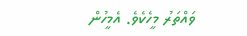ވައްތަރު މީހެކެވެ. އެމީހުން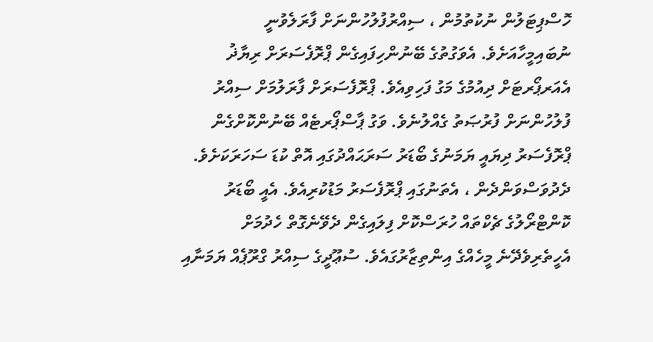ހޮސްޕިޓަލުން ނުކުތުމުން ، ސިއްރުފުލުހުންނަށް ފާރަލެވުނީ ނުބައިމީހާއަށެވެ. އެވަގުތުގެ ބޭނުންހިފައިގެން ޕްރޮފެސަރަށް ރިޔާޛު އެއަރޕޯރޓަށް ދިއުމުގެ މަގު ފަހިވިއެވެ. ޕްރޮފެސަރަށް ފާރަލުމަށް ސިއްރު ފުލުހުންނަށް ފުރުޞަތު ގެއްލުނެވެ. ވަގު ޕާސްޕޯރޓެއް ބޭނުންކޮށްގެން ޕްރޮފެސަރު ދިޔައީ ޔަމަނުގެ ބޯޑަރު ސަރަޙައްދުގައި އޮތް ކުޑަ ސަހަރަކަށެވެ. ދެދުވަސްވަންދެން ، އެތަނުގައި ޕްރޮފެސަރު މަޑުކުރިއެވެ. އެއީ ބޯޑަރު ކޮންޓްރޯލުގެ ޗެކްތައް ހުރަސްކޮށް ފިލައިގެން ދެވޭނެގޮތް ހެދުމަށް އެހީތެރިވެދޭނެ މީހެއްގެ އިންތިޒާރުގައެވެ. ސުޢޫދީގެ ސިއްރު ގްރޫޕެއް ޔަމަނާއި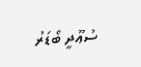ސުޢޫދީ ބޯޑަރު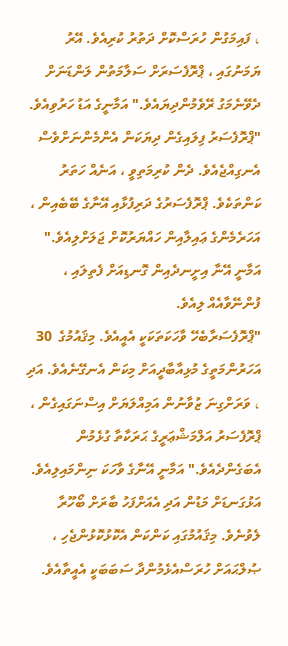، ފައިމަގުން ހުރަސްކޮށް ދަތުރު ކުރިއެވެ. އޭރު ޔަމަނުގައި ، ޕްރޮފެސަރަށް ސަލާމަތުން ލަންޑަނަށް ދެވޭނެމަގު ރޭވެމުންދިޔައެވެ." އަމާނީގެ އަޑު ހަރުވިއެވެ.
"ޕްރޮފެސަރު ފިލައިގެން ދިޔަކަން އެންމެންނަށްވެސް އެނގިއްޖެއެވެ. ދެން ކުރިމަތިވީ ، އަނެއް ހަތަރު ކަންތަކެވެ. ޕްރޮފެސަރުގެ ދަރިފުޅާއި އޭނާގެ ބޭބެއިން ، އަހަރެމެންގެ ޢައިލާއިން ހައްޔަރުކޮށް ޖަލަށްލިއެވެ." އަމާނީ އޭނާ އިށީނދެއިން ގޮނޑިއަށް ފެތިލައި ، ފުންނޭވާއެއް ލިއެވެ.
"ޕްރޮފެސަރާބެހޭ ވާހަކަތަކަކީ އެއީއެވެ. މިޤައުމުގެ  30 އަހަރުންމަތީގެ މުޅިއާބާދީއަށް މިކަން އެނގޭނެއެވެ. އަދި ، ވަރަށްގިނަ ޒުވާނުން އަމިއްލަޔަށް އިސްނަގައިގެން ، ޕްރޮފެސަރު އަލްމަޝްޢަރީގެ ޙަރަކާތާ ގުޅެމުން އެބަގެންދެއެވެ." އަމާނީ އޭނާގެ ވާހަކަ ނިންމައިލިއެވެ.
އަޅުގަނޑަށް މަޑުން އަދި އެއަށްފަހު ބާރަށް ބޯހޫރާ ލެވުނެވެ. މިޤައުމުގައި ކަންކަން އެކޮޅުކޮޅުންޖެހި ، ޞުލްޙައަށް ހުރަސްއެޅެމުންދާ ސަބަބަކީ އެއީތާއެވެ.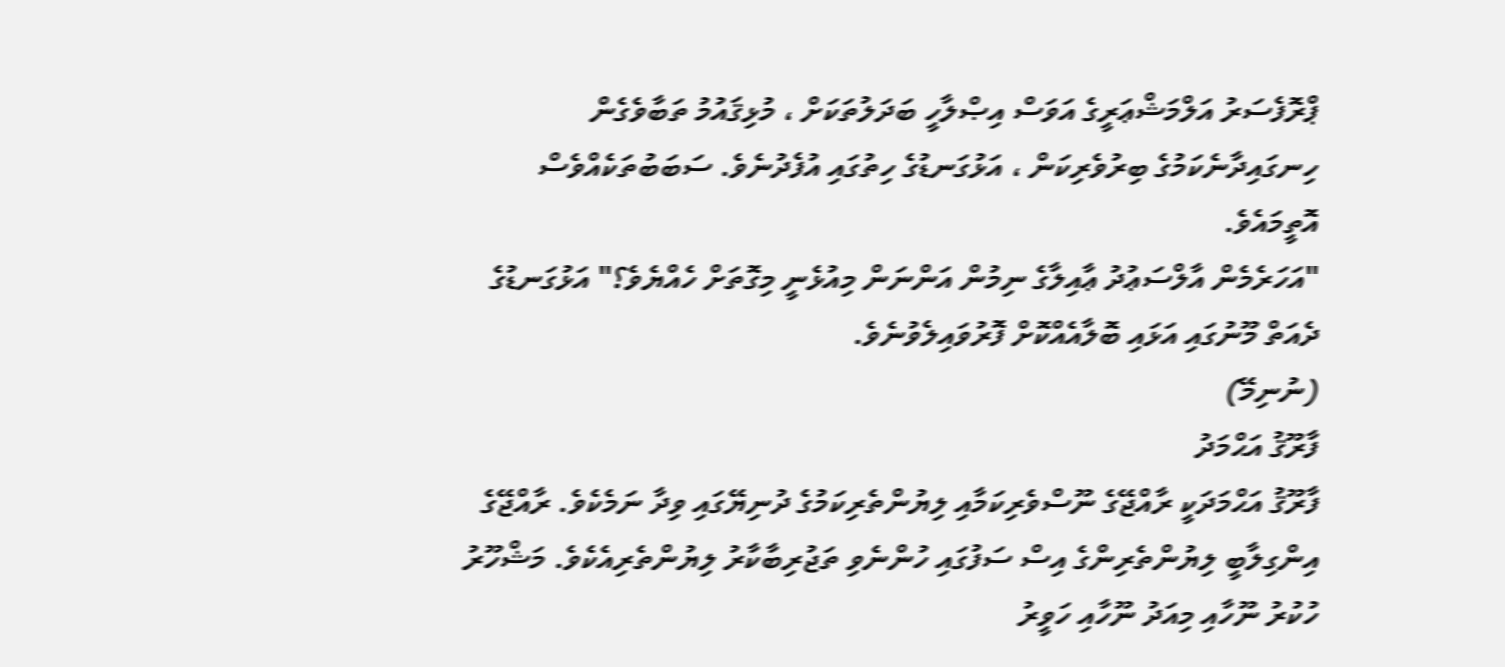ޕްރޮފެސަރު އަލްމަޝްޢަރީގެ އަވަސް އިޞްލާހީ ބަދަލުތަކަށް ، މުޅިޤައުމު ތަބާވެގެން ހިނގައިދާނެކަމުގެ ބިރުވެރިކަން ، އަޅުގަނޑުގެ ހިތުގައި އުފެދުނެވެ. ސަބަބުތަކެއްވެސް އޮތީމައެވެ.
"އަހަރެމެން އާލްސަޢުދު ޢާއިލާގެ ނިމުން އަންނަން މިއުޅެނީ މިގޮތަށް ހެއްޔެވެ؟" އަޅުގަނޑުގެ ދެއަތް މޫނުގައި އަޅައި ބޮލާއެއްކޮށް ފޮރުވައިލެވުނެވެ.
(ނުނިމޭ)
ފާރޫޤު އަޙްމަދު
ފާރޫޤު އަޙްމަދަކީ ރާއްޖޭގެ ނޫސްވެރިކަމާއި ލިޔުންތެރިކަމުގެ ދުނިޔޭގައި ވިދާ ނަމެކެވެ. ރާއްޖޭގެ އިންގިލާބީ ލިޔުންތެރިންގެ އިސް ސަފުގައި ހުންނެވި ތަޖުރިބާކާރު ލިޔުންތެރިއެކެވެ. މަޝްހޫރު ހުކުރު ނޫހާއި މިއަދު ނޫހާއި ހަވީރު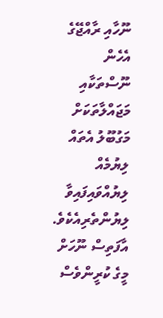ނޫހާއި ރާއްޖޭގެ އެހެން ނޫސްތަކާއި މަޖައްލާތަކަށް މަގުބޫލު އެތައް ލިޔުމެއް ލިޔުއްވައިފައިވާ ލިޔުންތެރިއެކެވެ. އާފަތިސް ނޫހަށް މީގެ ކުރީންވެސް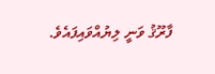ފާރޫޤު ވަނީ ލިޔުއްވައިފައެވެ.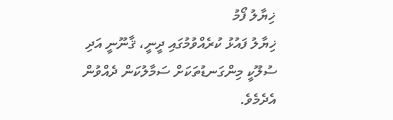ޚިޔާލު ފޯމު
ޚިޔާލު ފައުޅު ކުރެއްވުމުގައި ދީނީ، ޤާނޫނީ އަދި ސުލޫކީ މިންގަނޑުތަކަށް ސަމާލުކަން ދެއްވުން އެދެމެވެ.